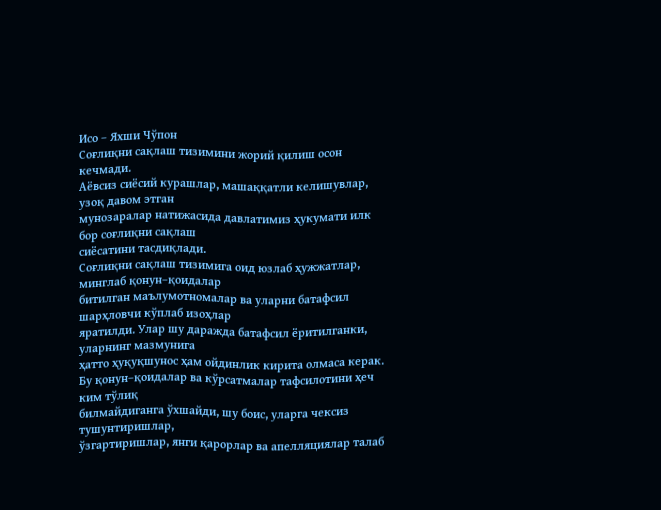Исо – Яхши Чўпон
Соғлиқни сақлаш тизимини жорий қилиш осон кечмади.
Аёвсиз сиёсий курашлар, машаққатли келишувлар, узоқ давом этган
мунозаралар натижасида давлатимиз ҳукумати илк бор соғлиқни сақлаш
сиёсатини тасдиқлади.
Соғлиқни сақлаш тизимига оид юзлаб ҳужжатлар, минглаб қонун–қоидaлар
битилган маълумотномалар ва уларни батафсил шарҳловчи кўплаб изоҳлар
яратилди. Улар шу даражда батафсил ёритилганки, уларнинг мазмунига
ҳатто ҳуқуқшунос ҳам ойдинлик кирита олмаса керак.
Бу қонун–қоидалар ва кўрсатмалар тафсилотини ҳеч ким тўлиқ
билмайдиганга ўхшайди, шу боис, уларга чексиз тушунтиришлар,
ўзгартиришлар, янги қарорлар ва апелляциялар талаб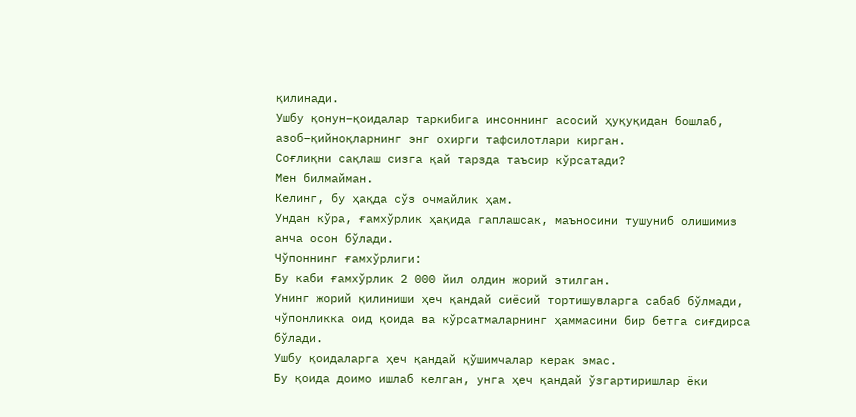қилинади.
Ушбу қонун–қоидалар таркибига инсоннинг асосий ҳуқуқидан бошлаб,
азоб–қийноқларнинг энг охирги тафсилотлари кирган.
Соғлиқни сақлаш сизга қай тарзда таъсир кўрсатади?
Мен билмайман.
Келинг, бу ҳақда сўз очмайлик ҳам.
Ундан кўра, ғамхўрлик ҳақида гаплашсак, маъносини тушуниб олишимиз
анча осон бўлади.
Чўпоннинг ғамхўрлиги:
Бу каби ғамхўрлик 2 000 йил олдин жорий этилган.
Унинг жорий қилиниши ҳеч қандай сиёсий тортишувларга сабаб бўлмади,
чўпонликка оид қоида ва кўрсатмаларнинг ҳаммасини бир бетга сиғдирса
бўлади.
Ушбу қоидаларга ҳеч қандай қўшимчалар керак эмас.
Бу қоида доимо ишлаб келган, унга ҳеч қандай ўзгартиришлар ёки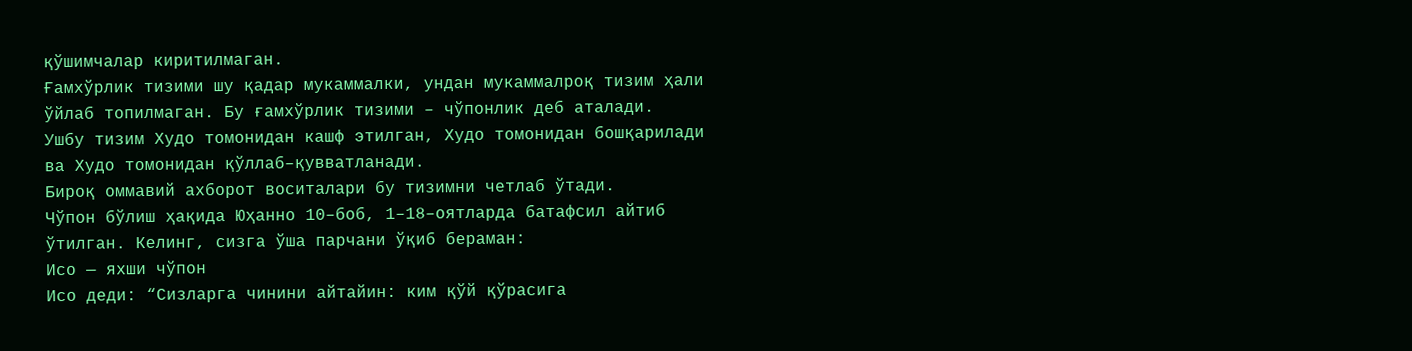қўшимчалар киритилмаган.
Ғамхўрлик тизими шу қадар мукаммалки, ундан мукаммалроқ тизим ҳали
ўйлаб топилмаган. Бу ғамхўрлик тизими – чўпонлик деб аталади.
Ушбу тизим Худо томонидан кашф этилган, Худо томонидан бошқарилади
ва Худо томонидан қўллаб–қувватланади.
Бироқ оммавий ахборот воситалари бу тизимни четлаб ўтади.
Чўпон бўлиш ҳақида Юҳанно 10–боб, 1–18–оятларда батафсил айтиб
ўтилган. Келинг, сизга ўша парчани ўқиб бераман:
Исо — яхши чўпон
Исо деди: “Сизларга чинини айтайин: ким қўй қўрасига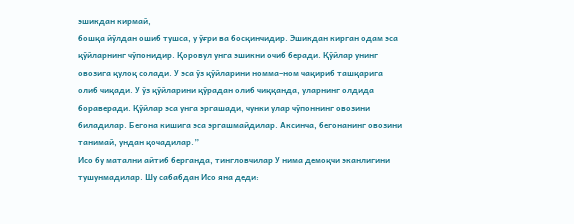эшикдан кирмай,
бошқа йўлдан ошиб тушса, у ўғри ва босқинчидир. Эшикдан кирган одам эса
қўйларнинг чўпонидир. Қоровул унга эшикни очиб беради. Қўйлар унинг
овозига қулоқ солади. У эса ўз қўйларини номма–ном чақириб ташқарига
олиб чиқади. У ўз қўйларини қўрадан олиб чиққанда, уларнинг олдида
бораверади. Қўйлар эса унга эргашади, чунки улар чўпоннинг овозини
биладилар. Бегона кишига эса эргашмайдилар. Аксинча, бегонанинг овозини
танимай, ундан қочадилар.”
Исо бу матални айтиб берганда, тингловчилар У нима демоқчи эканлигини
тушунмадилар. Шу сабабдан Исо яна деди: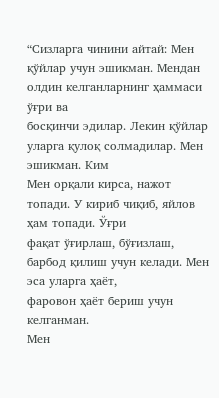“Сизларга чинини айтай: Мен
қўйлар учун эшикман. Мендан олдин келганларнинг ҳаммаси ўғри ва
босқинчи эдилар. Лекин қўйлар уларга қулоқ солмадилар. Мен эшикман. Ким
Мен орқали кирса, нажот топади. У кириб чиқиб, яйлов ҳам топади. Ўғри
фақат ўғирлаш, бўғизлаш, барбод қилиш учун келади. Мен эса уларга ҳаёт,
фаровон ҳаёт бериш учун келганман.
Мен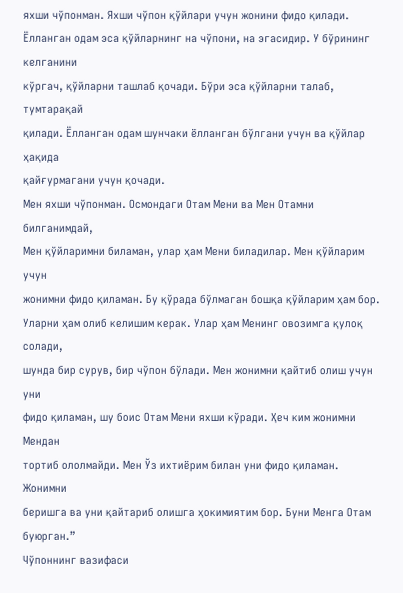яхши чўпонман. Яхши чўпон қўйлари учун жонини фидо қилади.
Ёлланган одам эса қўйларнинг на чўпони, на эгасидир. У бўрининг келганини
кўргач, қўйларни ташлаб қочади. Бўри эса қўйларни талаб, тумтарақай
қилади. Ёлланган одам шунчаки ёлланган бўлгани учун ва қўйлар ҳақида
қайғурмагани учун қочади.
Мен яхши чўпонман. Осмондаги Отам Мени ва Мен Отамни билганимдай,
Мен қўйларимни биламан, улар ҳам Мени биладилар. Мен қўйларим учун
жонимни фидо қиламан. Бу қўрада бўлмаган бошқа қўйларим ҳам бор.
Уларни ҳам олиб келишим керак. Улар ҳам Менинг овозимга қулоқ солади,
шунда бир сурув, бир чўпон бўлади. Мен жонимни қайтиб олиш учун уни
фидо қиламан, шу боис Отам Мени яхши кўради. Ҳеч ким жонимни Мендан
тортиб ололмайди. Мен Ўз ихтиёрим билан уни фидо қиламан. Жонимни
беришга ва уни қайтариб олишга ҳокимиятим бор. Буни Менга Отам
буюрган.”
Чўпоннинг вазифаси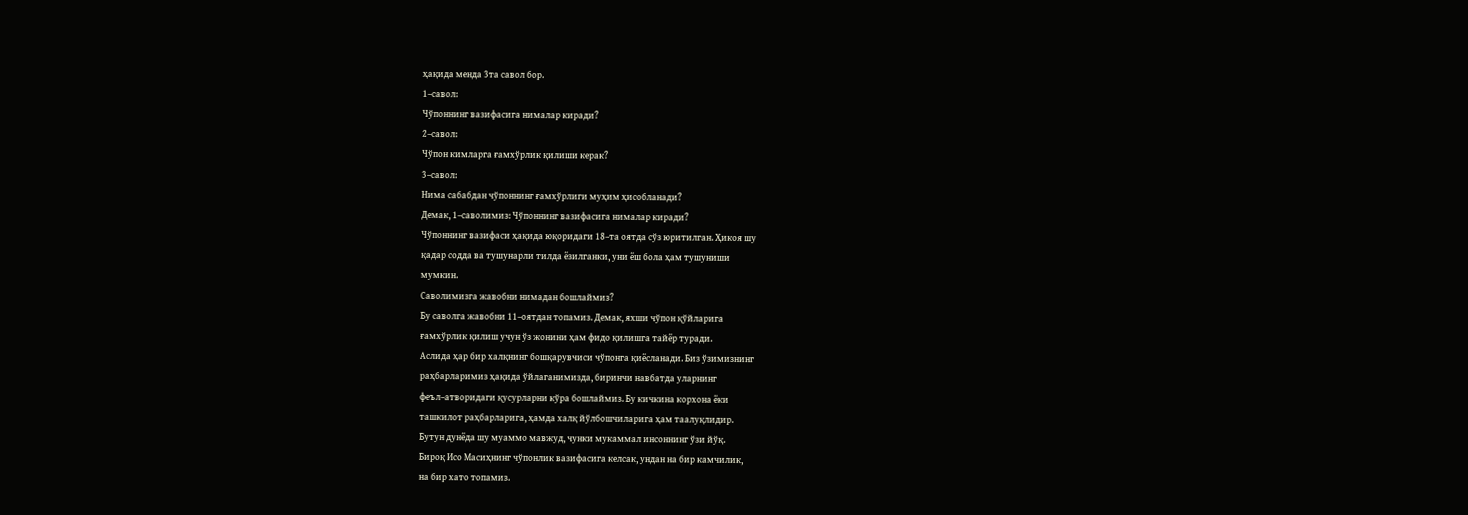ҳақида менда 3та савол бор.
1–савол:
Чўпоннинг вазифасига нималар киради?
2–савол:
Чўпон кимларга ғамхўрлик қилиши керак?
3–савол:
Нима сабабдан чўпоннинг ғамхўрлиги муҳим ҳисобланади?
Демак, 1–саволимиз: Чўпоннинг вазифасига нималар киради?
Чўпоннинг вазифаси ҳақида юқоридаги 18–та оятда сўз юритилган. Ҳикоя шу
қадар содда ва тушунарли тилда ёзилганки, уни ёш бола ҳам тушуниши
мумкин.
Саволимизга жавобни нимадан бошлаймиз?
Бу саволга жавобни 11–оятдан топамиз. Демак, яхши чўпон қўйларига
ғамхўрлик қилиш учун ўз жонини ҳам фидо қилишга тайёр туради.
Аслида ҳар бир халқнинг бошқарувчиси чўпонга қиёсланади. Биз ўзимизнинг
раҳбарларимиз ҳақида ўйлаганимизда, биринчи навбатда уларнинг
феъл–атворидаги қусурларни кўра бошлаймиз. Бу кичкина корхона ёки
ташкилот раҳбарларига, ҳамда халқ йўлбошчиларига ҳам таалуқлидир.
Бутун дунёда шу муаммо мавжуд, чунки мукаммал инсоннинг ўзи йўқ.
Бироқ Исо Масиҳнинг чўпонлик вазифасига келсак, ундан на бир камчилик,
на бир хато топамиз.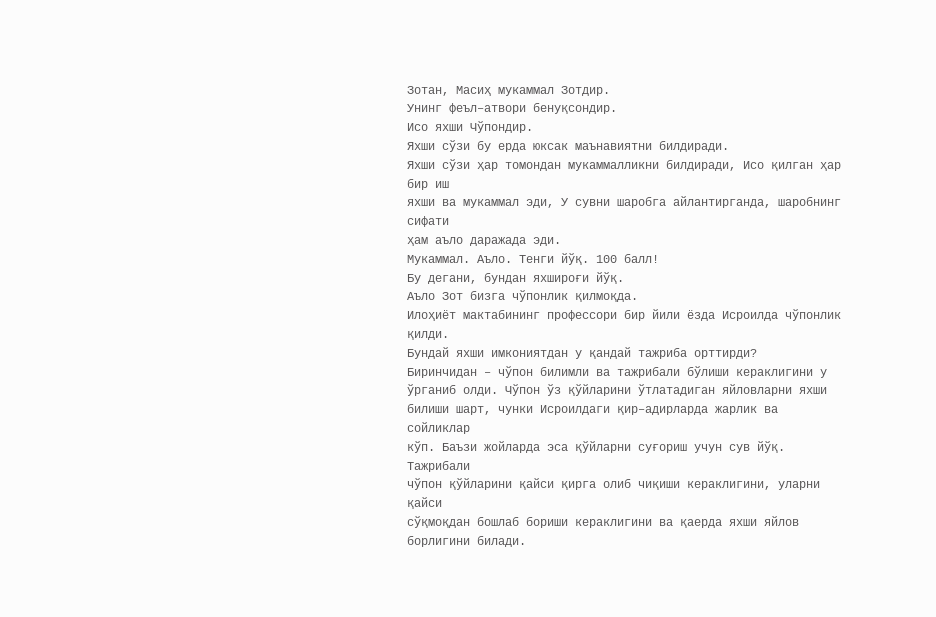Зотан, Масиҳ мукаммал Зотдир.
Унинг феъл–атвори бенуқсондир.
Исо яхши Чўпондир.
Яхши сўзи бу ерда юксак маънавиятни билдиради.
Яхши сўзи ҳар томондан мукаммалликни билдиради, Исо қилган ҳар бир иш
яхши ва мукаммал эди, У сувни шаробга айлантирганда, шаробнинг сифати
ҳам аъло даражада эди.
Мукаммал. Аъло. Тенги йўқ. 100 балл!
Бу дегани, бундан яхшироғи йўқ.
Аъло Зот бизга чўпонлик қилмоқда.
Илоҳиёт мактабининг профессори бир йили ёзда Исроилда чўпонлик қилди.
Бундай яхши имкониятдан у қандай тажриба орттирди?
Биринчидан – чўпон билимли ва тажрибали бўлиши кераклигини у
ўрганиб олди. Чўпон ўз қўйларини ўтлатадиган яйловларни яхши
билиши шарт, чунки Исроилдаги қир–адирларда жарлик ва сойликлар
кўп. Баъзи жойларда эса қўйларни суғориш учун сув йўқ. Тажрибали
чўпон қўйларини қайси қирга олиб чиқиши кераклигини, уларни қайси
сўқмоқдан бошлаб бориши кераклигини ва қаерда яхши яйлов
борлигини билади.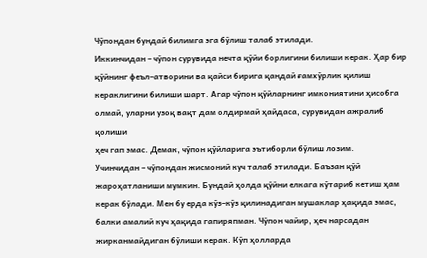Чўпондан бундай билимга эга бўлиш талаб этилади.
Иккинчидан – чўпон сурувида нечта қўйи борлигини билиши керак. Ҳар бир
қўйнинг феъл–атворини ва қайси бирига қандай ғамхўрлик қилиш
кераклигини билиши шарт. Агар чўпон қўйларнинг имкониятини ҳисобга
олмай, уларни узоқ вақт дам олдирмай ҳайдаса, сурувидан ажралиб қолиши
ҳеч гап эмас. Демак, чўпон қўйларига эътиборли бўлиш лозим.
Учинчидан – чўпондан жисмоний куч талаб этилади. Баъзан қўй
жароҳатланиши мумкин. Бундай ҳолда қўйни елкага кўтариб кетиш ҳам
керак бўлади. Мен бу ерда кўз–кўз қилинадиган мушаклар ҳақида эмас,
балки амалий куч ҳақида гапиряпман. Чўпон чайир, ҳеч нарсадан
жирканмайдиган бўлиши керак. Кўп ҳолларда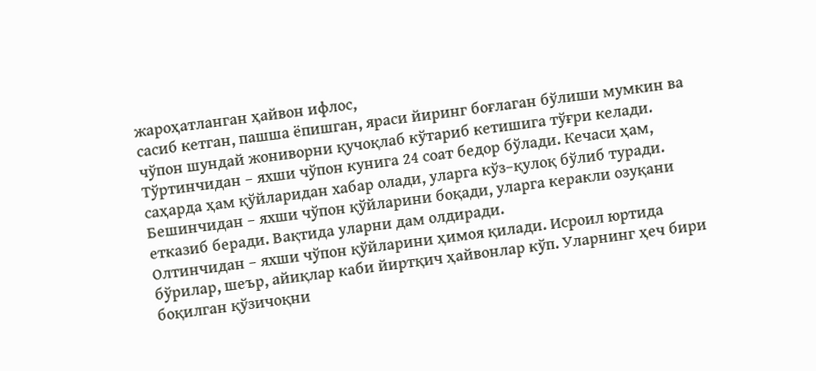жароҳатланган ҳайвон ифлос,
сасиб кетган, пашша ёпишган, яраси йиринг боғлаган бўлиши мумкин ва
чўпон шундай жониворни қучоқлаб кўтариб кетишига тўғри келади.
Тўртинчидан – яхши чўпон кунига 24 соат бедор бўлади. Кечаси ҳам,
саҳарда ҳам қўйларидан хабар олади, уларга кўз–қулоқ бўлиб туради.
Бешинчидан – яхши чўпон қўйларини боқади, уларга керакли озуқани
етказиб беради. Вақтида уларни дам олдиради.
Олтинчидан – яхши чўпон қўйларини ҳимоя қилади. Исроил юртида
бўрилар, шеър, айиқлар каби йиртқич ҳайвонлар кўп. Уларнинг ҳеч бири
боқилган қўзичоқни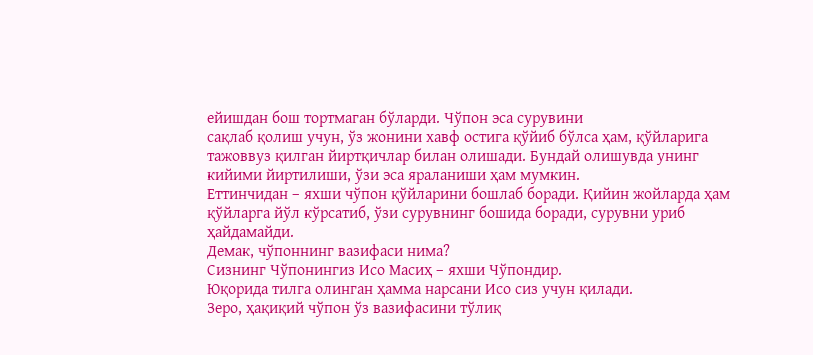ейишдан бош тортмаган бўларди. Чўпон эса сурувини
сақлаб қолиш учун, ўз жонини хавф остига қўйиб бўлса ҳам, қўйларига
тажоввуз қилган йиртқичлар билан олишади. Бундай олишувда унинг
кийими йиртилиши, ўзи эса яраланиши ҳам мумкин.
Еттинчидан – яхши чўпон қўйларини бошлаб боради. Қийин жойларда ҳам
қўйларга йўл кўрсатиб, ўзи сурувнинг бошида боради, сурувни уриб
ҳайдамайди.
Демак, чўпоннинг вазифаси нима?
Сизнинг Чўпонингиз Исо Масиҳ – яхши Чўпондир.
Юқорида тилга олинган ҳамма нарсани Исо сиз учун қилади.
Зеро, ҳақиқий чўпон ўз вазифасини тўлиқ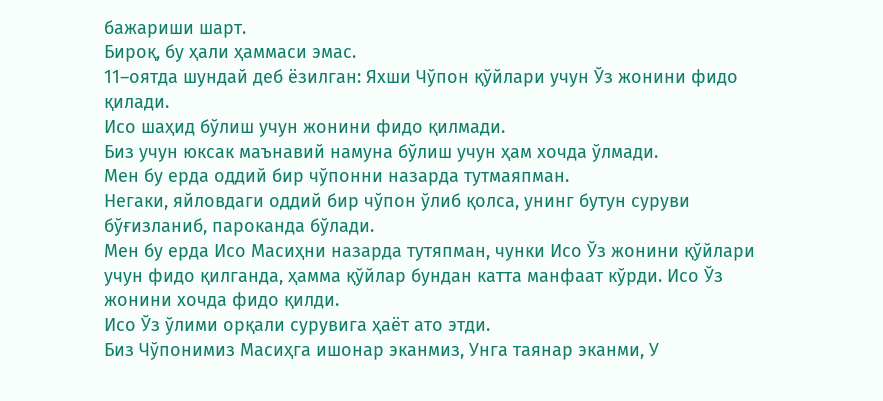бажариши шарт.
Бироқ, бу ҳали ҳаммаси эмас.
11–оятда шундай деб ёзилган: Яхши Чўпон қўйлари учун Ўз жонини фидо
қилади.
Исо шаҳид бўлиш учун жонини фидо қилмади.
Биз учун юксак маънавий намуна бўлиш учун ҳам хочда ўлмади.
Мен бу ерда оддий бир чўпонни назарда тутмаяпман.
Негаки, яйловдаги оддий бир чўпон ўлиб қолса, унинг бутун суруви
бўғизланиб, пароканда бўлади.
Мен бу ерда Исо Масиҳни назарда тутяпман, чунки Исо Ўз жонини қўйлари
учун фидо қилганда, ҳамма қўйлар бундан катта манфаат кўрди. Исо Ўз
жонини хочда фидо қилди.
Исо Ўз ўлими орқали сурувига ҳаёт ато этди.
Биз Чўпонимиз Масиҳга ишонар эканмиз, Унга таянар эканми, У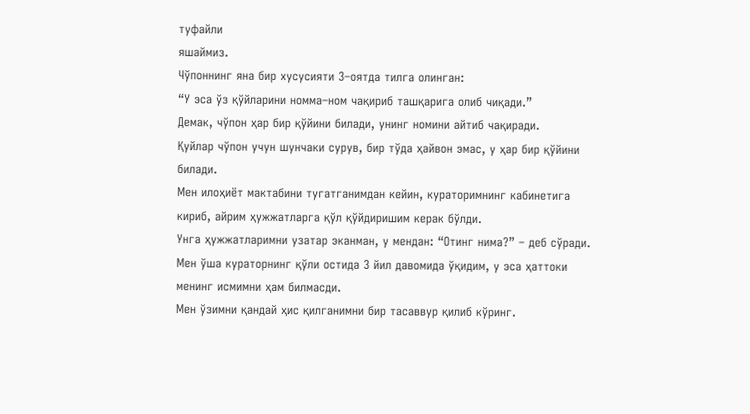туфайли
яшаймиз.
Чўпоннинг яна бир хусусияти 3–оятда тилга олинган:
“У эса ўз қўйларини номма–ном чақириб ташқарига олиб чиқади.”
Демак, чўпон ҳар бир қўйини билади, унинг номини айтиб чақиради.
Қуйлар чўпон учун шунчаки сурув, бир тўда ҳайвон эмас, у ҳар бир қўйини
билади.
Мен илоҳиёт мактабини тугатганимдан кейин, кураторимнинг кабинетига
кириб, айрим ҳужжатларга қўл қўйдиришим керак бўлди.
Унга ҳужжатларимни узатар эканман, у мендан: “Отинг нима?” – деб сўради.
Мен ўша кураторнинг қўли остида 3 йил давомида ўқидим, у эса ҳаттоки
менинг исмимни ҳам билмасди.
Мен ўзимни қандай ҳис қилганимни бир тасаввур қилиб кўринг.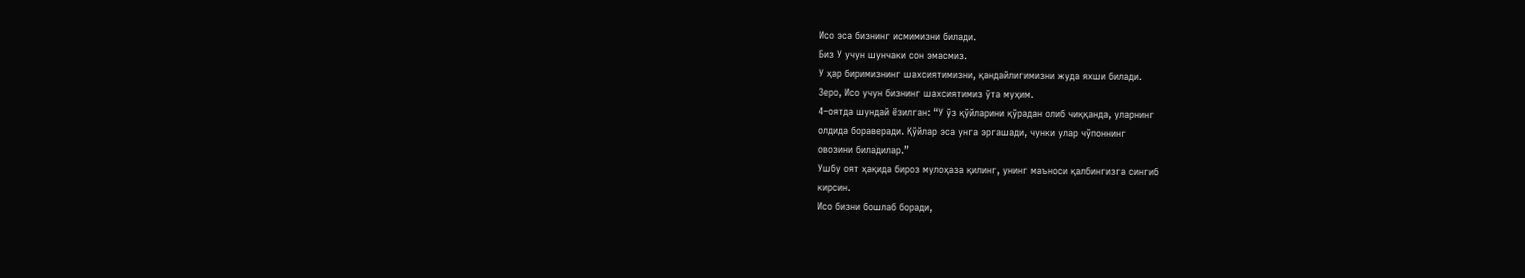Исо эса бизнинг исмимизни билади.
Биз У учун шунчаки сон эмасмиз.
У ҳар биримизнинг шахсиятимизни, қандайлигимизни жуда яхши билади.
Зеро, Исо учун бизнинг шахсиятимиз ўта муҳим.
4–оятда шундай ёзилган: “У ўз қўйларини қўрадан олиб чиққанда, уларнинг
олдида бораверади. Қўйлар эса унга эргашади, чунки улар чўпоннинг
овозини биладилар.”
Ушбу оят ҳақида бироз мулоҳаза қилинг, унинг маъноси қалбингизга сингиб
кирсин.
Исо бизни бошлаб боради,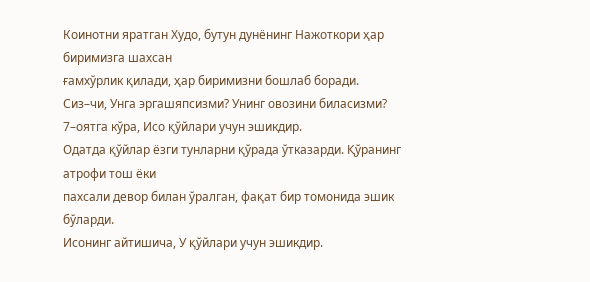Коинотни яратган Худо, бутун дунёнинг Нажоткори ҳар биримизга шахсан
ғамхўрлик қилади, ҳар биримизни бошлаб боради.
Сиз–чи, Унга эргашяпсизми? Унинг овозини биласизми?
7–оятга кўра, Исо қўйлари учун эшикдир.
Одатда қўйлар ёзги тунларни қўрада ўтказарди. Қўранинг атрофи тош ёки
пахсали девор билан ўралган, фақат бир томонида эшик бўларди.
Исонинг айтишича, У қўйлари учун эшикдир.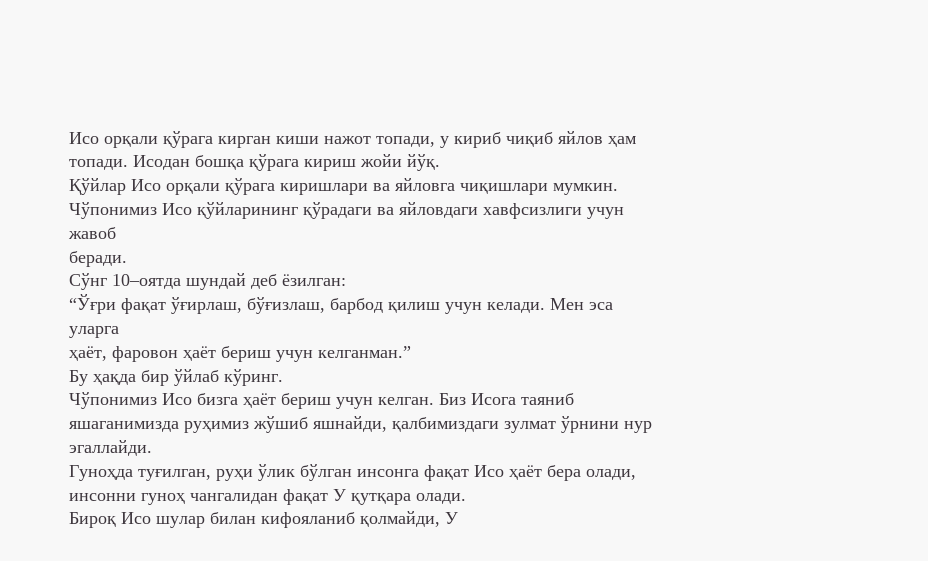Исо орқали қўрага кирган киши нажот топади, у кириб чиқиб яйлов ҳам
топади. Исодан бошқа қўрага кириш жойи йўқ.
Қўйлар Исо орқали қўрага киришлари ва яйловга чиқишлари мумкин.
Чўпонимиз Исо қўйларининг қўрадаги ва яйловдаги хавфсизлиги учун жавоб
беради.
Сўнг 10–оятда шундай деб ёзилган:
“Ўғри фақат ўғирлаш, бўғизлаш, барбод қилиш учун келади. Мен эса уларга
ҳаёт, фаровон ҳаёт бериш учун келганман.”
Бу ҳақда бир ўйлаб кўринг.
Чўпонимиз Исо бизга ҳаёт бериш учун келган. Биз Исога таяниб
яшаганимизда руҳимиз жўшиб яшнайди, қалбимиздаги зулмат ўрнини нур
эгаллайди.
Гуноҳда туғилган, руҳи ўлик бўлган инсонга фақат Исо ҳаёт бера олади,
инсонни гуноҳ чангалидан фақат У қутқара олади.
Бироқ Исо шулар билан кифояланиб қолмайди, У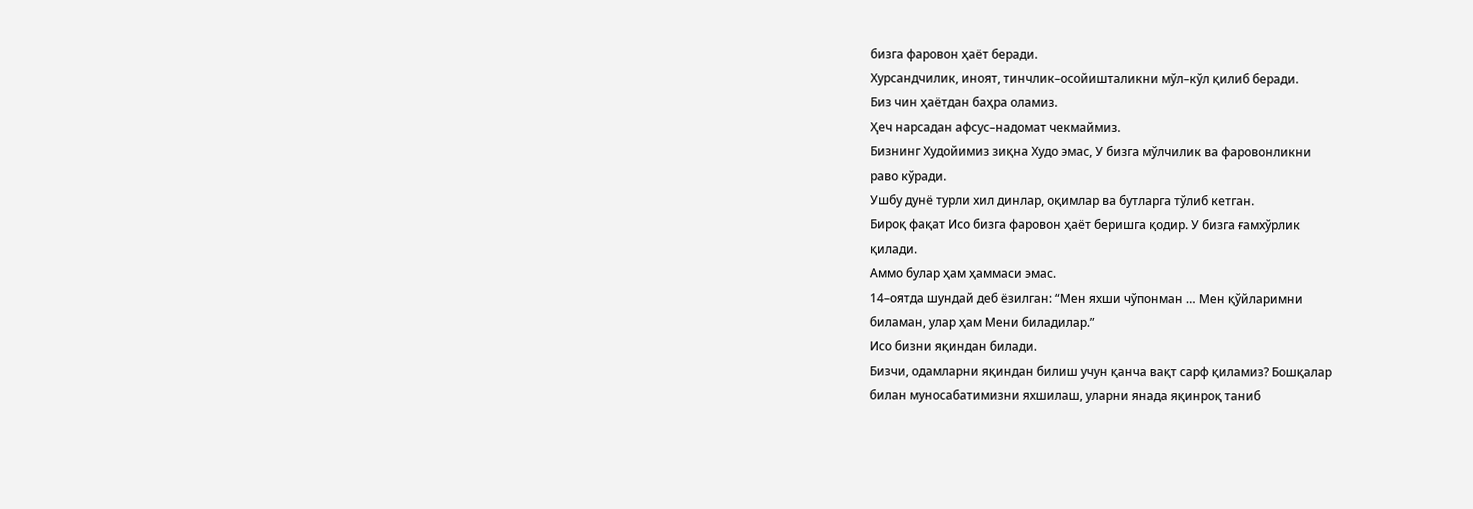бизга фаровон ҳаёт беради.
Хурсандчилик, иноят, тинчлик–осойишталикни мўл–кўл қилиб беради.
Биз чин ҳаётдан баҳра оламиз.
Ҳеч нарсадан афсус–надомат чекмаймиз.
Бизнинг Худойимиз зиқна Худо эмас, У бизга мўлчилик ва фаровонликни
раво кўради.
Ушбу дунё турли хил динлар, оқимлар ва бутларга тўлиб кетган.
Бироқ фақат Исо бизга фаровон ҳаёт беришга қодир. У бизга ғамхўрлик
қилади.
Аммо булар ҳам ҳаммаси эмас.
14–оятда шундай деб ёзилган: “Мен яхши чўпонман … Мен қўйларимни
биламан, улар ҳам Мени биладилар.”
Исо бизни яқиндан билади.
Бизчи, одамларни яқиндан билиш учун қанча вақт сарф қиламиз? Бошқалар
билан муносабатимизни яхшилаш, уларни янада яқинроқ таниб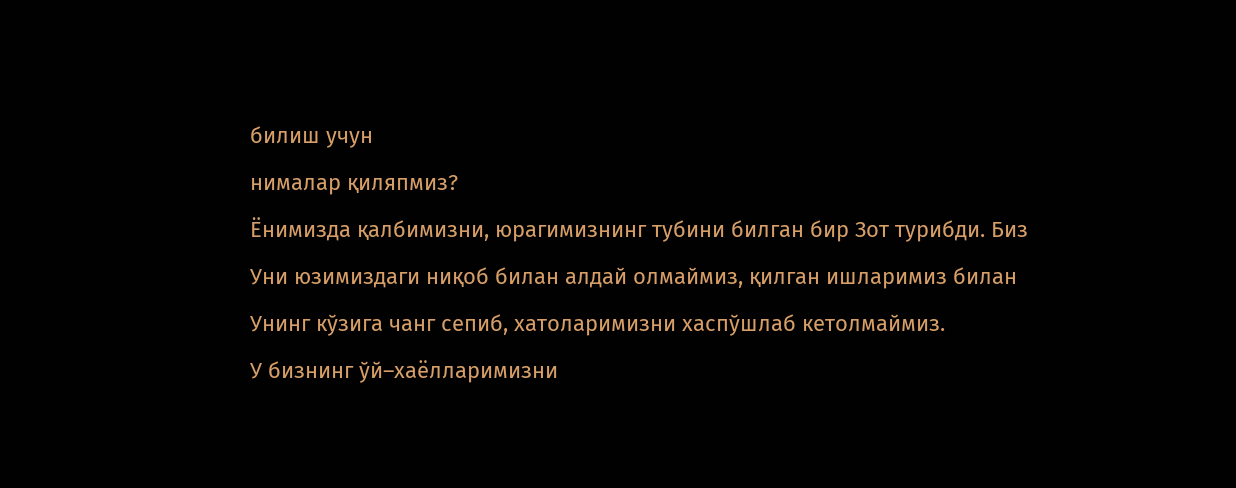билиш учун
нималар қиляпмиз?
Ёнимизда қалбимизни, юрагимизнинг тубини билган бир Зот турибди. Биз
Уни юзимиздаги ниқоб билан алдай олмаймиз, қилган ишларимиз билан
Унинг кўзига чанг сепиб, хатоларимизни хаспўшлаб кетолмаймиз.
У бизнинг ўй–хаёлларимизни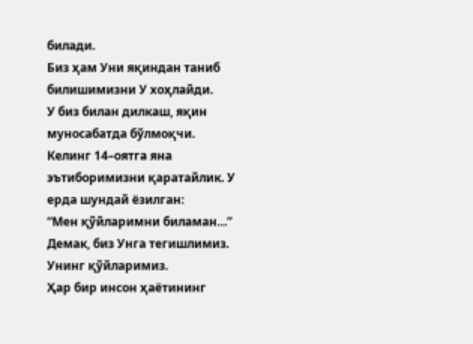билади.
Биз ҳам Уни яқиндан таниб билишимизни У хоҳлайди.
У биз билан дилкаш, яқин муносабатда бўлмоқчи.
Келинг 14–оятга яна эътиборимизни қаратайлик. У ерда шундай ёзилган:
“Мен қўйларимни биламан…”
Демак, биз Унга тегишлимиз.
Унинг қўйларимиз.
Ҳар бир инсон ҳаётининг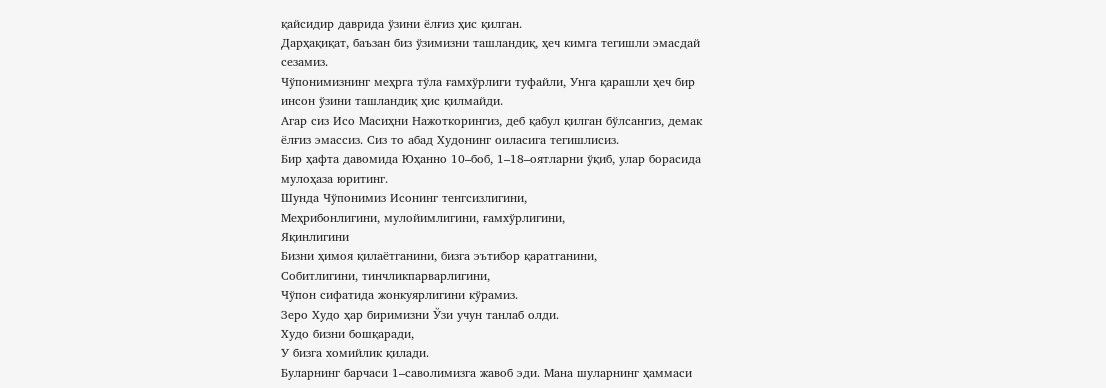қайсидир даврида ўзини ёлғиз ҳис қилган.
Дарҳақиқат, баъзан биз ўзимизни ташландиқ, ҳеч кимга тегишли эмасдай
сезамиз.
Чўпонимизнинг меҳрга тўла ғамхўрлиги туфайли, Унга қарашли ҳеч бир
инсон ўзини ташландиқ ҳис қилмайди.
Агар сиз Исо Масиҳни Нажоткорингиз, деб қабул қилган бўлсангиз, демак
ёлғиз эмассиз. Сиз то абад Худонинг оиласига тегишлисиз.
Бир ҳафта давомида Юҳанно 10–боб, 1–18–оятларни ўқиб, улар борасида
мулоҳаза юритинг.
Шунда Чўпонимиз Исонинг тенгсизлигини,
Меҳрибонлигини, мулойимлигини, ғамхўрлигини,
Яқинлигини
Бизни ҳимоя қилаётганини, бизга эътибор қаратганини,
Собитлигини, тинчликпарварлигини,
Чўпон сифатида жонкуярлигини кўрамиз.
Зеро Худо ҳар биримизни Ўзи учун танлаб олди.
Худо бизни бошқаради,
У бизга хомийлик қилади.
Буларнинг барчаси 1–саволимизга жавоб эди. Мана шуларнинг ҳаммаси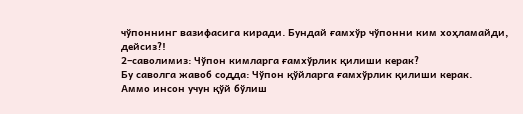чўпоннинг вазифасига киради. Бундай ғамхўр чўпонни ким хоҳламайди,
дейсиз?!
2–саволимиз: Чўпон кимларга ғамхўрлик қилиши керак?
Бу саволга жавоб содда: Чўпон қўйларга ғамхўрлик қилиши керак.
Аммо инсон учун қўй бўлиш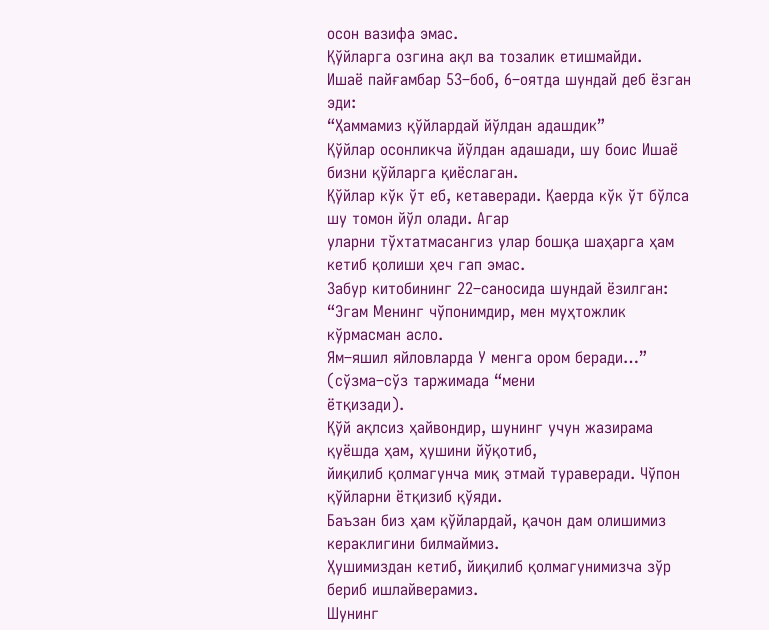осон вазифа эмас.
Қўйларга озгина ақл ва тозалик етишмайди.
Ишаё пайғамбар 53–боб, 6–оятда шундай деб ёзган эди:
“Ҳаммамиз қўйлардай йўлдан адашдик”
Қўйлар осонликча йўлдан адашади, шу боис Ишаё бизни қўйларга қиёслаган.
Қўйлар кўк ўт еб, кетаверади. Қаерда кўк ўт бўлса шу томон йўл олади. Агар
уларни тўхтатмасангиз улар бошқа шаҳарга ҳам кетиб қолиши ҳеч гап эмас.
Забур китобининг 22–саносида шундай ёзилган:
“Эгам Менинг чўпонимдир, мен муҳтожлик кўрмасман асло.
Ям–яшил яйловларда У менга ором беради…” (сўзма–сўз таржимада “мени
ётқизади).
Қўй ақлсиз ҳайвондир, шунинг учун жазирама қуёшда ҳам, ҳушини йўқотиб,
йиқилиб қолмагунча миқ этмай тураверади. Чўпон қўйларни ётқизиб қўяди.
Баъзан биз ҳам қўйлардай, қачон дам олишимиз кераклигини билмаймиз.
Ҳушимиздан кетиб, йиқилиб қолмагунимизча зўр бериб ишлайверамиз.
Шунинг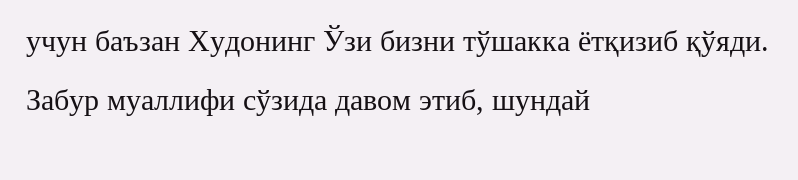учун баъзан Худонинг Ўзи бизни тўшакка ётқизиб қўяди.
Забур муаллифи сўзида давом этиб, шундай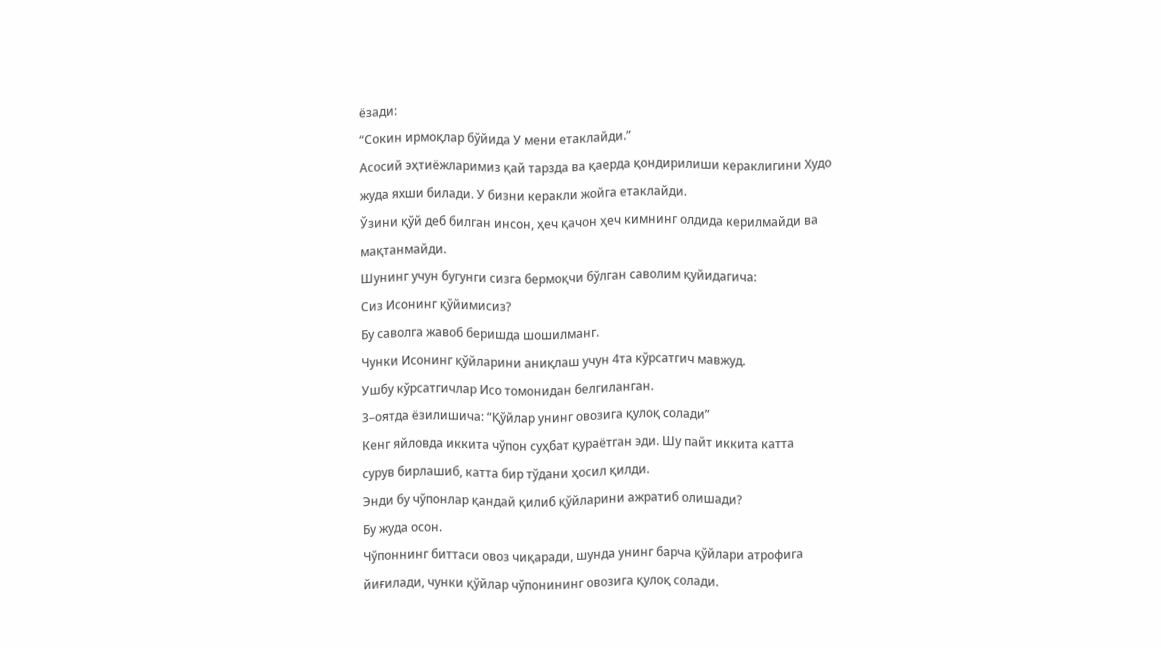ёзади:
“Сокин ирмоқлар бўйида У мени етаклайди.”
Асосий эҳтиёжларимиз қай тарзда ва қаерда қондирилиши кераклигини Худо
жуда яхши билади. У бизни керакли жойга етаклайди.
Ўзини қўй деб билган инсон, ҳеч қачон ҳеч кимнинг олдида керилмайди ва
мақтанмайди.
Шунинг учун бугунги сизга бермоқчи бўлган саволим қуйидагича:
Сиз Исонинг қўйимисиз?
Бу саволга жавоб беришда шошилманг.
Чунки Исонинг қўйларини аниқлаш учун 4та кўрсатгич мавжуд.
Ушбу кўрсатгичлар Исо томонидан белгиланган.
3–оятда ёзилишича: “Қўйлар унинг овозига қулоқ солади”
Кенг яйловда иккита чўпон суҳбат қураётган эди. Шу пайт иккита катта
сурув бирлашиб, катта бир тўдани ҳосил қилди.
Энди бу чўпонлар қандай қилиб қўйларини ажратиб олишади?
Бу жуда осон.
Чўпоннинг биттаси овоз чиқаради, шунда унинг барча қўйлари атрофига
йиғилади, чунки қўйлар чўпонининг овозига қулоқ солади.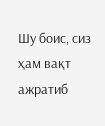Шу боис, сиз ҳам вақт ажратиб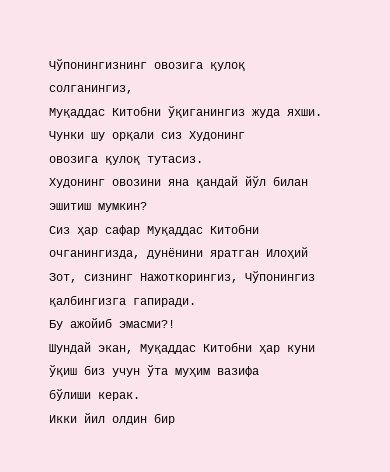Чўпонингизнинг овозига қулоқ солганингиз,
Муқаддас Китобни ўқиганингиз жуда яхши. Чунки шу орқали сиз Худонинг
овозига қулоқ тутасиз.
Худонинг овозини яна қандай йўл билан эшитиш мумкин?
Сиз ҳар сафар Муқаддас Китобни очганингизда, дунёнини яратган Илоҳий
Зот, сизнинг Нажоткорингиз, Чўпонингиз қалбингизга гапиради.
Бу ажойиб эмасми?!
Шундай экан, Муқаддас Китобни ҳар куни ўқиш биз учун ўта муҳим вазифа
бўлиши керак.
Икки йил олдин бир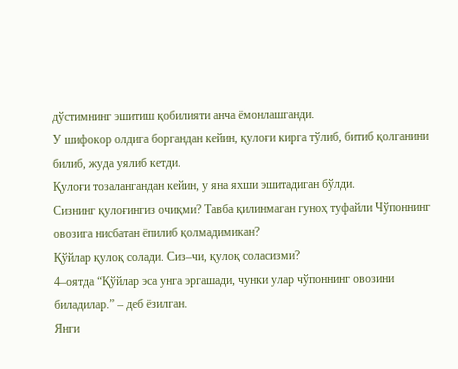дўстимнинг эшитиш қобилияти анча ёмонлашганди.
У шифокор олдига боргандан кейин, қулоғи кирга тўлиб, битиб қолганини
билиб, жуда уялиб кетди.
Қулоғи тозалангандан кейин, у яна яхши эшитадиган бўлди.
Сизнинг қулоғингиз очиқми? Тавба қилинмаган гуноҳ туфайли Чўпоннинг
овозига нисбатан ёпилиб қолмадимикан?
Қўйлар қулоқ солади. Сиз–чи, қулоқ соласизми?
4–оятда “Қўйлар эса унга эргашади, чунки улар чўпоннинг овозини
биладилар.” – деб ёзилган.
Янги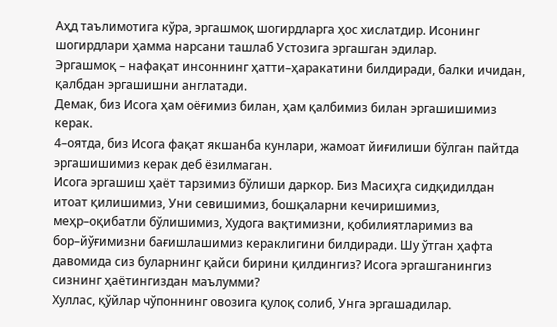Аҳд таълимотига кўра, эргашмоқ шогирдларга ҳос хислатдир. Исонинг
шогирдлари ҳамма нарсани ташлаб Устозига эргашган эдилар.
Эргашмоқ – нафақат инсоннинг ҳатти–ҳаракатини билдиради, балки ичидан,
қалбдан эргашишни англатади.
Демак, биз Исога ҳам оёғимиз билан, ҳам қалбимиз билан эргашишимиз
керак.
4–оятда, биз Исога фақат якшанба кунлари, жамоат йиғилиши бўлган пайтда
эргашишимиз керак деб ёзилмаган.
Исога эргашиш ҳаёт тарзимиз бўлиши даркор. Биз Масиҳга сидқидилдан
итоат қилишимиз, Уни севишимиз, бошқаларни кечиришимиз,
меҳр–оқибатли бўлишимиз, Худога вақтимизни, қобилиятларимиз ва
бор–йўғимизни бағишлашимиз кераклигини билдиради. Шу ўтган ҳафта
давомида сиз буларнинг қайси бирини қилдингиз? Исога эргашганингиз
сизнинг ҳаётингиздан маълумми?
Хуллас, қўйлар чўпоннинг овозига қулоқ солиб, Унга эргашадилар.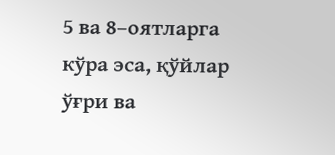5 ва 8–оятларга кўра эса, қўйлар ўғри ва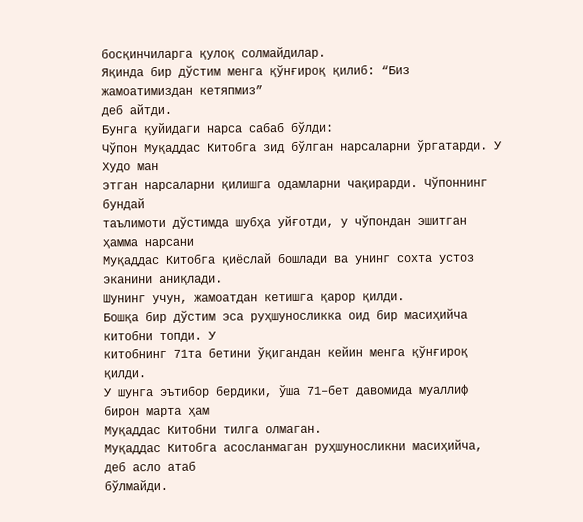босқинчиларга қулоқ солмайдилар.
Яқинда бир дўстим менга қўнғироқ қилиб: “Биз жамоатимиздан кетяпмиз”
деб айтди.
Бунга қуйидаги нарса сабаб бўлди:
Чўпон Муқаддас Китобга зид бўлган нарсаларни ўргатарди. У Худо ман
этган нарсаларни қилишга одамларни чақирарди. Чўпоннинг бундай
таълимоти дўстимда шубҳа уйғотди, у чўпондан эшитган ҳамма нарсани
Муқаддас Китобга қиёслай бошлади ва унинг сохта устоз эканини аниқлади.
Шунинг учун, жамоатдан кетишга қарор қилди.
Бошқа бир дўстим эса руҳшуносликка оид бир масиҳийча китобни топди. У
китобнинг 71та бетини ўқигандан кейин менга қўнғироқ қилди.
У шунга эътибор бердики, ўша 71–бет давомида муаллиф бирон марта ҳам
Муқаддас Китобни тилга олмаган.
Муқаддас Китобга асосланмаган руҳшуносликни масиҳийча, деб асло атаб
бўлмайди.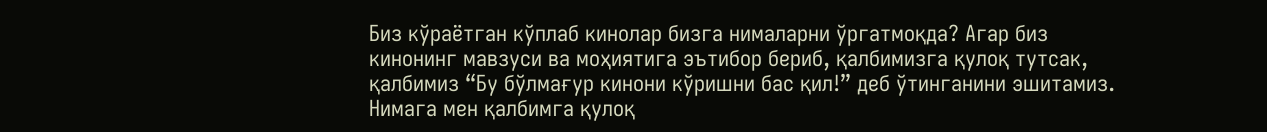Биз кўраётган кўплаб кинолар бизга нималарни ўргатмоқда? Агар биз
кинонинг мавзуси ва моҳиятига эътибор бериб, қалбимизга қулоқ тутсак,
қалбимиз “Бу бўлмағур кинони кўришни бас қил!” деб ўтинганини эшитамиз.
Нимага мен қалбимга қулоқ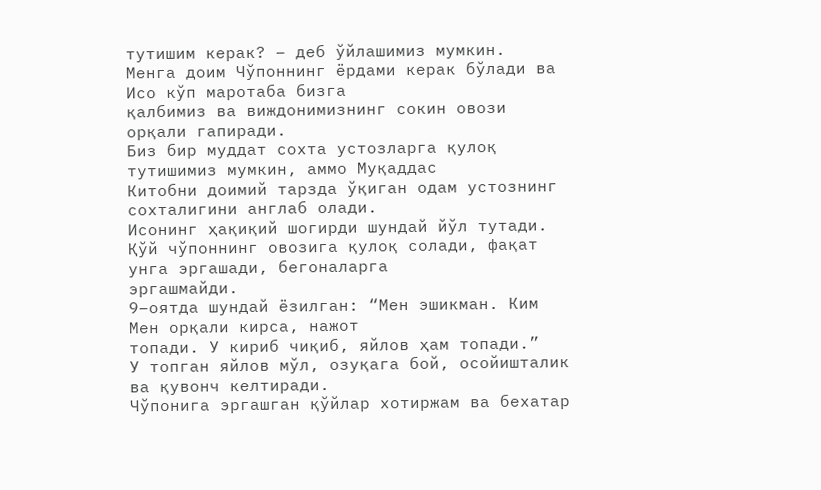тутишим керак? – деб ўйлашимиз мумкин.
Менга доим Чўпоннинг ёрдами керак бўлади ва Исо кўп маротаба бизга
қалбимиз ва виждонимизнинг сокин овози орқали гапиради.
Биз бир муддат сохта устозларга қулоқ тутишимиз мумкин, аммо Муқаддас
Китобни доимий тарзда ўқиган одам устознинг сохталигини англаб олади.
Исонинг ҳақиқий шогирди шундай йўл тутади.
Қўй чўпоннинг овозига қулоқ солади, фақат унга эргашади, бегоналарга
эргашмайди.
9–оятда шундай ёзилган: “Мен эшикман. Ким Мен орқали кирса, нажот
топади. У кириб чиқиб, яйлов ҳам топади.”
У топган яйлов мўл, озуқага бой, осойишталик ва қувонч келтиради.
Чўпонига эргашган қўйлар хотиржам ва бехатар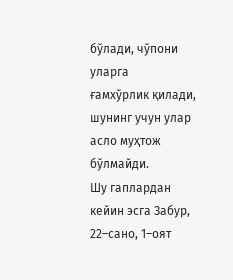бўлади, чўпони уларга
ғамхўрлик қилади, шунинг учун улар асло муҳтож бўлмайди.
Шу гаплардан кейин эсга Забур, 22–сано, 1–оят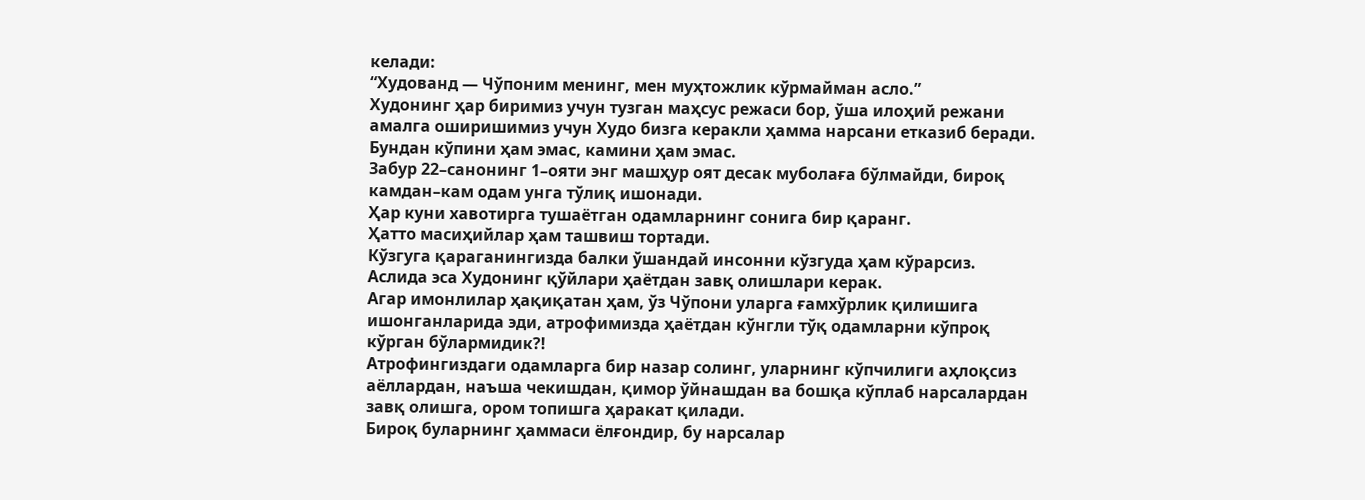келади:
“Худованд — Чўпоним менинг, мен муҳтожлик кўрмайман асло.”
Худонинг ҳар биримиз учун тузган маҳсус режаси бор, ўша илоҳий режани
амалга оширишимиз учун Худо бизга керакли ҳамма нарсани етказиб беради.
Бундан кўпини ҳам эмас, камини ҳам эмас.
Забур 22–санонинг 1–ояти энг машҳур оят десак муболаға бўлмайди, бироқ
камдан–кам одам унга тўлиқ ишонади.
Ҳар куни хавотирга тушаётган одамларнинг сонига бир қаранг.
Ҳатто масиҳийлар ҳам ташвиш тортади.
Кўзгуга қараганингизда балки ўшандай инсонни кўзгуда ҳам кўрарсиз.
Аслида эса Худонинг қўйлари ҳаётдан завқ олишлари керак.
Агар имонлилар ҳақиқатан ҳам, ўз Чўпони уларга ғамхўрлик қилишига
ишонганларида эди, атрофимизда ҳаётдан кўнгли тўқ одамларни кўпроқ
кўрган бўлармидик?!
Атрофингиздаги одамларга бир назар солинг, уларнинг кўпчилиги аҳлоқсиз
аёллардан, наъша чекишдан, қимор ўйнашдан ва бошқа кўплаб нарсалардан
завқ олишга, ором топишга ҳаракат қилади.
Бироқ буларнинг ҳаммаси ёлғондир, бу нарсалар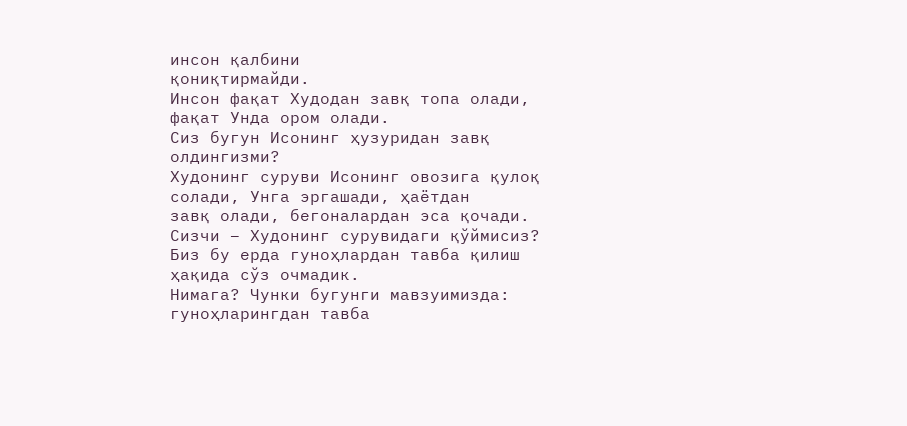инсон қалбини
қониқтирмайди.
Инсон фақат Худодан завқ топа олади, фақат Унда ором олади.
Сиз бугун Исонинг ҳузуридан завқ олдингизми?
Худонинг суруви Исонинг овозига қулоқ солади, Унга эргашади, ҳаётдан
завқ олади, бегоналардан эса қочади.
Сизчи – Худонинг сурувидаги қўймисиз?
Биз бу ерда гуноҳлардан тавба қилиш ҳақида сўз очмадик.
Нимага? Чунки бугунги мавзуимизда: гуноҳларингдан тавба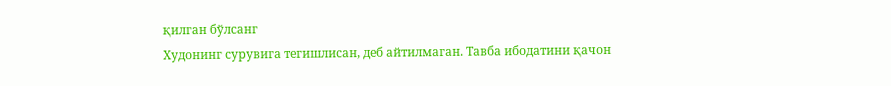қилган бўлсанг
Худонинг сурувига тегишлисан, деб айтилмаган. Тавба ибодатини қачон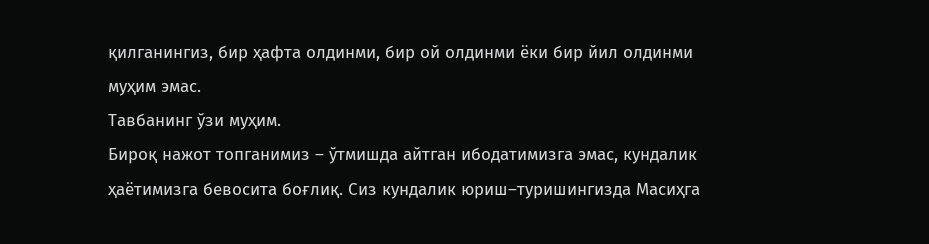қилганингиз, бир ҳафта олдинми, бир ой олдинми ёки бир йил олдинми
муҳим эмас.
Тавбанинг ўзи муҳим.
Бироқ нажот топганимиз – ўтмишда айтган ибодатимизга эмас, кундалик
ҳаётимизга бевосита боғлиқ. Сиз кундалик юриш–туришингизда Масиҳга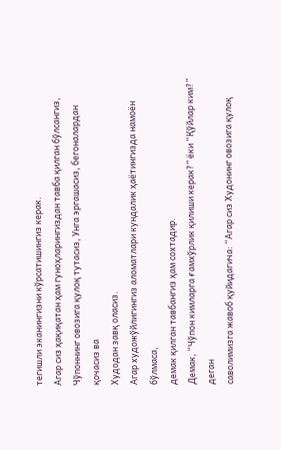тегишли эканингизни кўрсатишингиз керак.
Агар сиз ҳақиқатан ҳам гуноҳларингиздан тавба қилган бўлсангиз,
Чўпоннинг овозига қулоқ тутасиз, Унга эргашасиз, бегоналардан қочасиз ва
Худодан завқ оласиз.
Агар художўйлигингиз аломатлари кундалик ҳаётингизда намоён бўлмаса,
демак қилган тавбангиз ҳам сохтадир.
Демак, “Чўпон кимларга ғамхўрлик қилиши керак?” ёки “Қўйлар ким?” деган
саволимизга жавоб қуйидагича: “Агар сиз Худонинг овозига қулоқ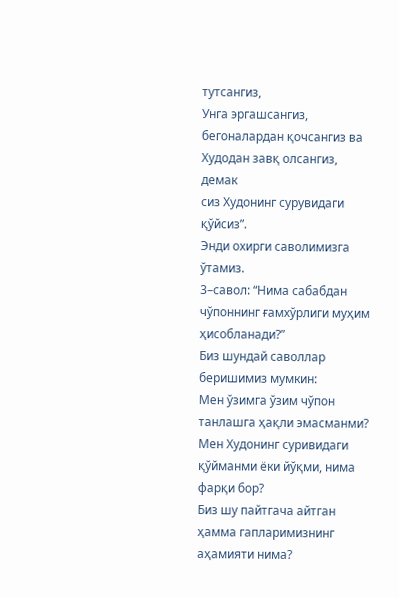тутсангиз,
Унга эргашсангиз, бегоналардан қочсангиз ва Худодан завқ олсангиз, демак
сиз Худонинг сурувидаги қўйсиз”.
Энди охирги саволимизга ўтамиз.
3–савол: “Нима сабабдан чўпоннинг ғамхўрлиги муҳим ҳисобланади?”
Биз шундай саволлар беришимиз мумкин:
Мен ўзимга ўзим чўпон танлашга ҳақли эмасманми?
Мен Худонинг суривидаги қўйманми ёки йўқми, нима фарқи бор?
Биз шу пайтгача айтган ҳамма гапларимизнинг аҳамияти нима?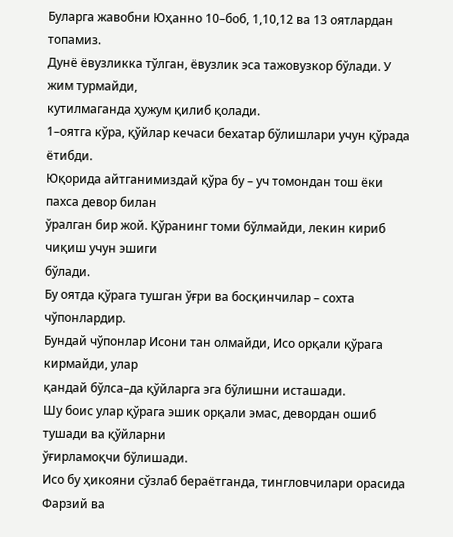Буларга жавобни Юҳанно 10–боб, 1,10,12 ва 13 оятлардан топамиз.
Дунё ёвузликка тўлган, ёвузлик эса тажовузкор бўлади. У жим турмайди,
кутилмаганда ҳужум қилиб қолади.
1–оятга кўра, қўйлар кечаси бехатар бўлишлари учун қўрада ётибди.
Юқорида айтганимиздай қўра бу – уч томондан тош ёки пахса девор билан
ўралган бир жой. Қўранинг томи бўлмайди, лекин кириб чиқиш учун эшиги
бўлади.
Бу оятда қўрага тушган ўғри ва босқинчилар – сохта чўпонлардир.
Бундай чўпонлар Исони тан олмайди, Исо орқали қўрага кирмайди, улар
қандай бўлса–да қўйларга эга бўлишни исташади.
Шу боис улар қўрага эшик орқали эмас, девордан ошиб тушади ва қўйларни
ўғирламоқчи бўлишади.
Исо бу ҳикояни сўзлаб бераётганда, тингловчилари орасида Фарзий ва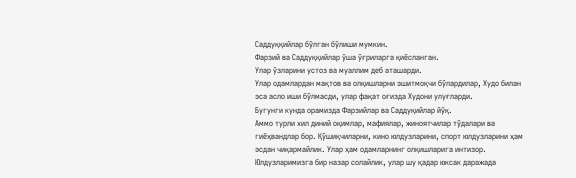Саддуққийлар бўлган бўлиши мумкин.
Фарзий ва Саддуққийлар ўша ўғриларга қиёсланган.
Улар ўзларини устоз ва муаллим деб аташарди.
Улар одамлардан мақтов ва олқишларни эшитмоқчи бўлардилар, Худо билан
эса асло иши бўлмасди, улар фақат оғизда Худони улуғларди.
Бугунги кунда орамизда Фарзийлар ва Саддуқийлар йўқ.
Аммо турли хил диний оқимлар, мафиялар, жиноятчилар тўдалари ва
гиёҳвандлар бор. Қўшиқчиларни, кино юлдузларини, спорт юлдузларини ҳам
эсдан чиқармайлик. Улар ҳам одамларнинг олқишларига интизор.
Юлдузларимизга бир назар солайлик, улар шу қадар юксак даражада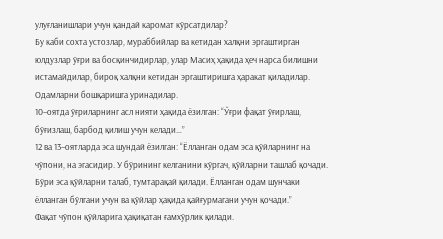улуғланишлари учун қандай каромат кўрсатдилар?
Бу каби сохта устозлар, мураббийлар ва кетидан халқни эргаштирган
юлдузлар ўғри ва босқинчидирлар, улар Масиҳ ҳақида ҳеч нарса билишни
истамайдилар, бироқ халқни кетидан эргаштиришга ҳаракат қиладилар.
Одамларни бошқаришга уринадилар.
10–оятда ўғриларнинг асл нияти ҳақида ёзилган: “Ўғри фақат ўғирлаш,
бўғизлаш, барбод қилиш учун келади…”
12 ва 13–оятларда эса шундай ёзилган: “Ёлланган одам эса қўйларнинг на
чўпони, на эгасидир. У бўрининг келганини кўргач, қўйларни ташлаб қочади.
Бўри эса қўйларни талаб, тумтарақай қилади. Ёлланган одам шунчаки
ёлланган бўлгани учун ва қўйлар ҳақида қайғурмагани учун қочади.”
Фақат чўпон қўйларига ҳақиқатан ғамхўрлик қилади.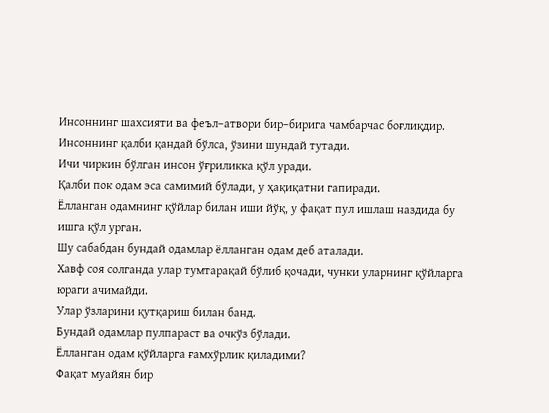Инсоннинг шахсияти ва феъл–атвори бир–бирига чамбарчас боғлиқдир.
Инсоннинг қалби қандай бўлса, ўзини шундай тутади.
Ичи чиркин бўлган инсон ўғриликка қўл уради.
Қалби пок одам эса самимий бўлади, у ҳақиқатни гапиради.
Ёлланган одамнинг қўйлар билан иши йўқ, у фақат пул ишлаш наздида бу
ишга қўл урган.
Шу сабабдан бундай одамлар ёлланган одам деб аталади.
Хавф соя солганда улар тумтарақай бўлиб қочади, чунки уларнинг қўйларга
юраги ачимайди.
Улар ўзларини қутқариш билан банд.
Бундай одамлар пулпараст ва очкўз бўлади.
Ёлланган одам қўйларга ғамхўрлик қиладими?
Фақат муайян бир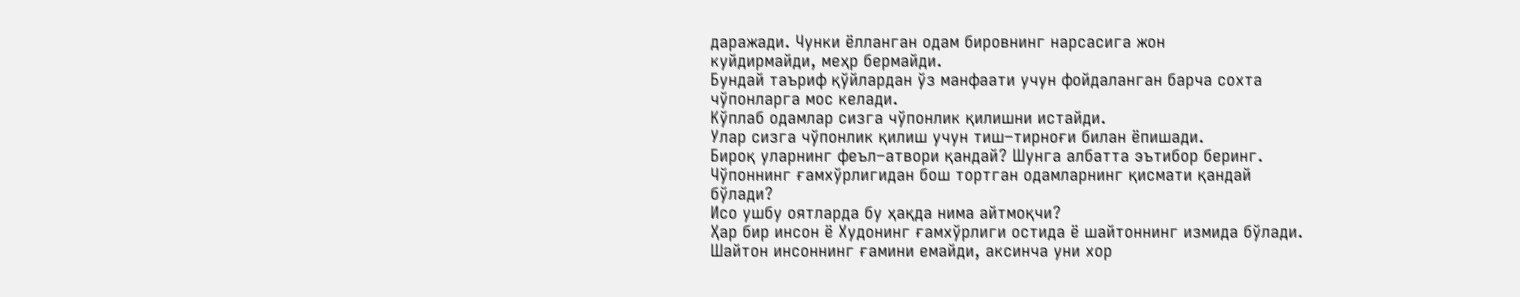даражади. Чунки ёлланган одам бировнинг нарсасига жон
куйдирмайди, меҳр бермайди.
Бундай таъриф қўйлардан ўз манфаати учун фойдаланган барча сохта
чўпонларга мос келади.
Кўплаб одамлар сизга чўпонлик қилишни истайди.
Улар сизга чўпонлик қилиш учун тиш–тирноғи билан ёпишади.
Бироқ уларнинг феъл–атвори қандай? Шунга албатта эътибор беринг.
Чўпоннинг ғамхўрлигидан бош тортган одамларнинг қисмати қандай
бўлади?
Исо ушбу оятларда бу ҳақда нима айтмоқчи?
Ҳар бир инсон ё Худонинг ғамхўрлиги остида ё шайтоннинг измида бўлади.
Шайтон инсоннинг ғамини емайди, аксинча уни хор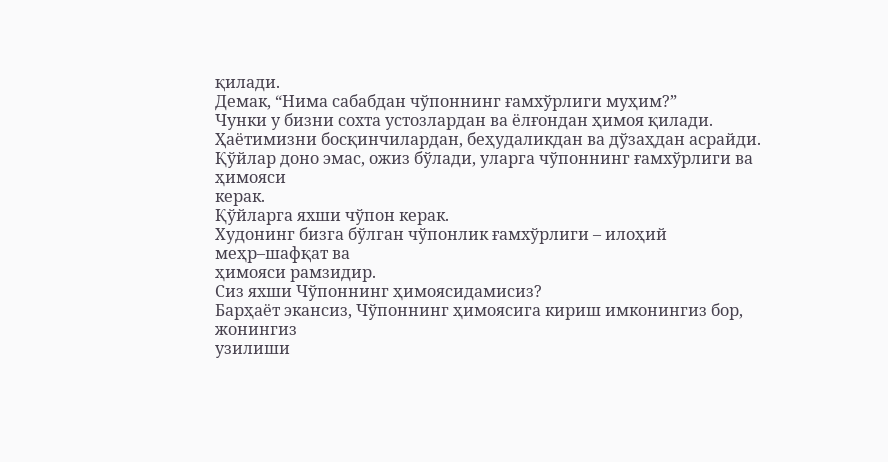қилади.
Демак, “Нима сабабдан чўпоннинг ғамхўрлиги муҳим?”
Чунки у бизни сохта устозлардан ва ёлғондан ҳимоя қилади.
Ҳаётимизни босқинчилардан, беҳудаликдан ва дўзаҳдан асрайди.
Қўйлар доно эмас, ожиз бўлади, уларга чўпоннинг ғамхўрлиги ва ҳимояси
керак.
Қўйларга яхши чўпон керак.
Худонинг бизга бўлган чўпонлик ғамхўрлиги – илоҳий меҳр–шафқат ва
ҳимояси рамзидир.
Сиз яхши Чўпоннинг ҳимоясидамисиз?
Барҳаёт экансиз, Чўпоннинг ҳимоясига кириш имконингиз бор, жонингиз
узилиши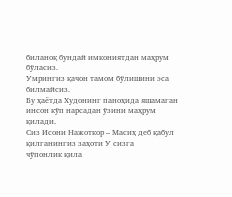биланоқ бундай имкониятдан маҳрум бўласиз.
Умрингиз қачон тамом бўлишини эса билмайсиз.
Бу ҳаётда Худонинг паноҳида яшамаган инсон кўп нарсадан ўзини маҳрум
қилади.
Сиз Исони Нажоткор – Масиҳ деб қабул қилганингиз заҳоти У сизга
чўпонлик қила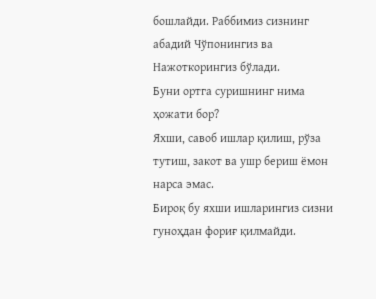бошлайди. Раббимиз сизнинг абадий Чўпонингиз ва
Нажоткорингиз бўлади.
Буни ортга суришнинг нима ҳожати бор?
Яхши, савоб ишлар қилиш, рўза тутиш, закот ва ушр бериш ёмон нарса эмас.
Бироқ бу яхши ишларингиз сизни гуноҳдан фориғ қилмайди.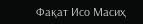Фақат Исо Масиҳ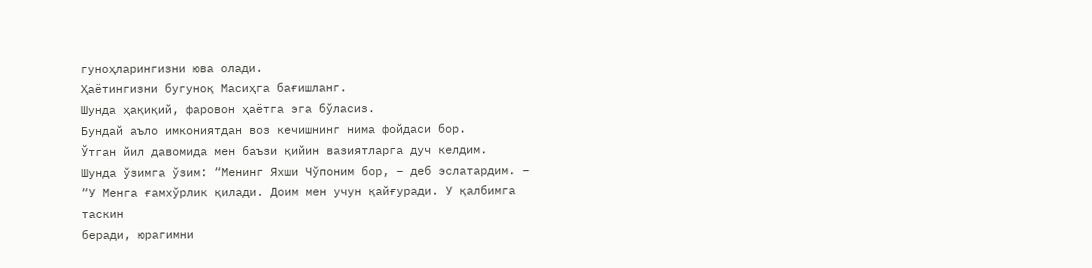гуноҳларингизни юва олади.
Ҳаётингизни бугуноқ Масиҳга бағишланг.
Шунда ҳақиқий, фаровон ҳаётга эга бўласиз.
Бундай аъло имкониятдан воз кечишнинг нима фойдаси бор.
Ўтган йил давомида мен баъзи қийин вазиятларга дуч келдим.
Шунда ўзимга ўзим: “Менинг Яхши Чўпоним бор, – деб эслатардим. –
“У Менга ғамхўрлик қилади. Доим мен учун қайғуради. У қалбимга таскин
беради, юрагимни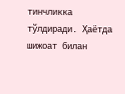тинчликка тўлдиради. Ҳаётда шижоат билан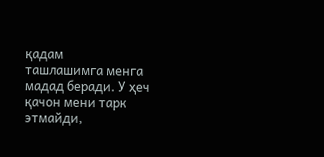қадам
ташлашимга менга мадад беради. У ҳеч қачон мени тарк этмайди,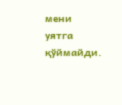мени уятга
қўймайди.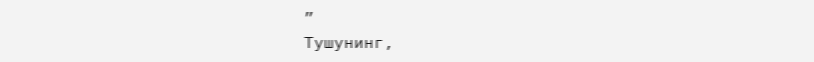”
Тушунинг,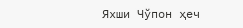Яхши Чўпон ҳеч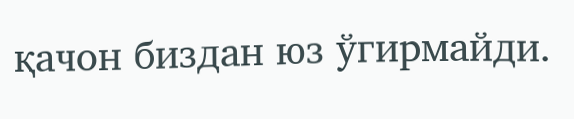қачон биздан юз ўгирмайди.